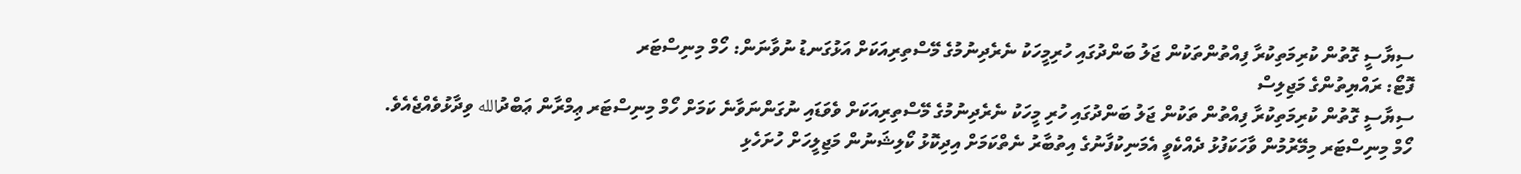ސިޔާސީ ގޮތުން ކުރިމަތިކުރާ ފިއްތުންތަކުން ޖަލު ބަންދުގައި ހުރިމީހަކު ނެރެދިނުމުގެ މޭސްތިރިއަކަށް އަޅުގަނޑު ނުވާނަން: ހޯމް މިނިސްޓަރ
ފޮޓޯ: ރައްޔިތުންގެ މަޖިލިސް
ސިޔާސީ ގޮތުން ކުރިމަތިކުރާ ފިއްތުން ތަކުން ޖަލު ބަންދުގައި ހުރި މީހަކު ނެރެދިނުމުގެ މޭސްތިރިއަކަށް ވެވަޑައި ނުގަންނަވާނެ ކަމަށް ހޯމް މިނިސްޓަރ ޢިމްރާން ޢަބްދުالله ވިދާޅުވެއްޖެއެވެ.
ހޯމް މިނިސްޓަރ މިމޭރުމުން ވާހަކަފުޅު ދެއްކެވީ އެމަނިކުފާނުގެ އިތުބާރު ނެތްކަމަށް އިދިކޮޅު ކޯލިޝަނުން މަޖިލީހަށް ހުށަހެޅި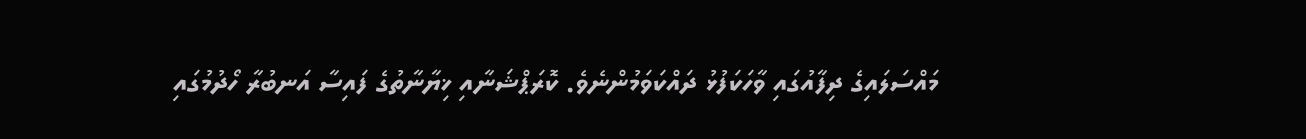މައްސަލައިގެ ދިފާއުގައި ވާހަކަފުޅު ދައްކަވަމުންނެވެ. ކޮރަޕްޝަނާއި ޚިޔާނާތުގެ ފައިސާ އަނބުރާ ހޯދުމުގައި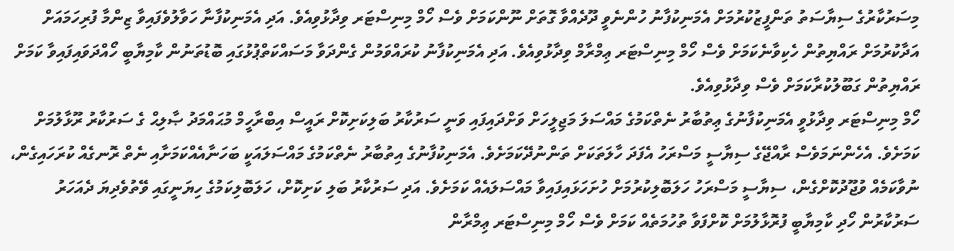މިސަރުކާރުގެ ސިޔާސަތު ތަންފީޒުކުރުމަށް އެމަނިކުފާނު ހުންނެވީ ދޫދެއްވާ ގޮތަށް ނޫންކަމަށް ވެސް ހޯމް މިނިސްޓަރ ވިދާޅުވިއެވެ. އަދި އެމަނިކުފާނާ ހަވާލުވެފައިވާ ޒިންމާ ފުރިހަމައަށް އަދާކުރުމަށް ރައްޔިތުން ހެކިވާނެކަމަށް ވެސް ހޯމް މިނިސްޓަރ ޢިމްރާމް ވިދާޅުވިއެވެ. އަދި އެމަނިކުފާނު ކުރައްވަމުން ގެންދަވާ މަސައްކަތްޕުޅުގައި ބޮޑުތަނުން ކާމިޔާބީ ހޯއްދަވައިފައިވާ ކަމަށް ރައްޔިތުން ގަބޫލުކުރާކަމަށް ވެސް ވިދާޅުވިއެވެ.
ހޯމް މިނިސްޓަރ ވިދާޅުވީ އެމަނިކުފާނުގެ ޢިތުބާރު ނެތްކަމުގެ މައްސަލަ މަޖިލީހަށް ވަށްދައިފައި ވަނީ ސަރުކާރު ބަލިކަށިކޮށް ރައީސް އިބްރާހީމް މުޙައްމަދު ޞާލިޙް ގެ ސަރުކާރު ރޫޅާލުމަށް ކަމަށެވެ. އެހެންނަމަވެސް ރާއްޖޭގެ ސިޔާސީ މަސްރަހު އެފަދަ ހާލަތަކަށް ތަންނުދޭކަމަށެވެ. އެމަނިކުފާނުގެ އިތުބާރު ނެތްކަމުގެ މައްސަލައަކީ ބަހަނާއެއްކަމަށާއި ނެތް ރޮނގެއް ކުރަހައިގެން، ނުވާކަމެއް ވުޖޫދުކޮށްގެން، ސިޔާސީ މަސްރަހު ހަލަބޮލިކުރުމަށް ހުށަހަޅައިފައިވާ މައްސަލައެއް ކަމަށެވެ. އަދި ސަރުކާރު ބަލި ކަށިކޮށް، ހަލަބޮލިކަމުގެ ހިޔަނީގައި ވޭތުވެދިޔަ ދެއަހަރު ސަރުކާރުން ހޯދި ކާމިޔާބީ ފުރޮޅާލުމަށް ކޮށްފަވާ ތުހުމަތެއް ކަމަށް ވެސް ހޯމް މިނިސްޓަރ ޢިމްރާން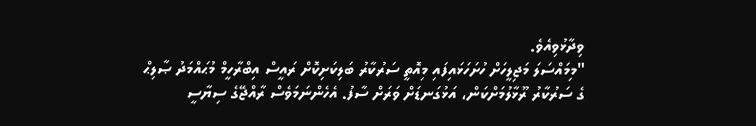ވިދާޅުވިއެވެ.
"މިމައްސަލަ މަޖިލީހަށް ހުށަހަޅައިފައި މިއޮތީ ސަރުކާރު ބަލިކަށިކޮށް ރައީސް އިބްރާހީމް މުޙައްމަދު ޞާލިޙް ގެ ސަރުކާރު ރޫޅާލުމަށްކަން، އަޅުގަނޑަށް ވަރަށް ސާފު. އެހެންނަމަވެސް ރާއްޖޭގެ ސިޔާސީ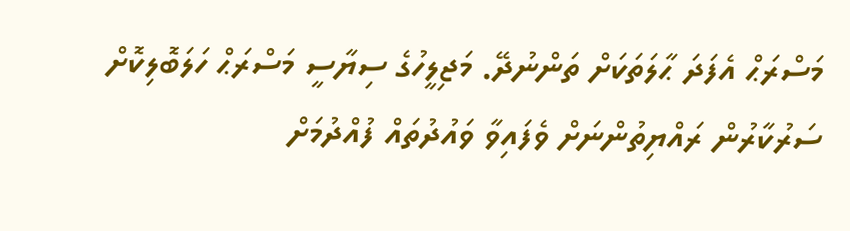މަސްރަޙް އެފަދަ ޙާލަތަކަށް ތަންނުދޭ. މަޖިލީހުގެ ސިޔާސީ މަސްރަޙް ހަލަބޮލިކޮށް ސަރުކާރުން ރައްޔިތުންނަށް ވެފައިވާ ވައުދުތައް ފުއްދުމަށް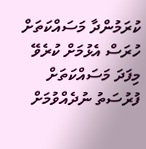ކުރަމުންދާ މަސައްކަތަށް ހުރަސް އެޅުމަށް ކުރެވޭ މިފަދަ މަސައްކަތަށް ފުރުސަތު ނުދެއްވުމަށް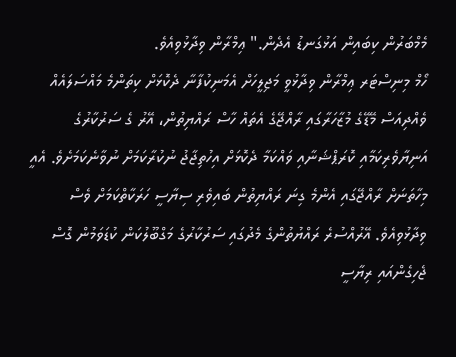މެމްބަރުން ކިބައިން އަޅުގަނޑު އެދެން." ޢިމްރާން ވިދާޅުވިއެވެ.
ހޯމް މިނިސްޓަރ ޢިމްރާން ވިދާޅުވީ މަޖިލީހަށް އެމަނިކުފާނާ ދެކޮޅަށް ކިތަންމެ މައްސަލައެއް ވެއްދިއަސް މޭޑޭގެ މުޒާހަރާގައި ރާއްޖޭގެ އެތައް ހާސް ރައްޔިތުން، އޭރު ގެ ސަރުކާރުގެ އަނިޔާވެރިކަމާއި ކޮރަޕްޝަނާއި ވައްކަމާ ދެކޮޅަށް އިހުތިޖާޖު ނުކުރާކަމަށް ނުވާނެކަމަށެވެ. އެއީ މިހާތަނަށް ރާއްޖޭގައި އެންމެ ގިނަ ރައްޔިތުން ބައިވެރި ސިޔާސީ ހަރަކާތްކަމަށް ވެސް ވިދާޅުވިއެވެ. އޭރުއްސުރެ ރައްޔުތުންގެ މެދުގައި ސަރުކާރުގެ މަގްބޫލުކަން ކުޑަވަމުން ގޮސް ޖެހިގެންއައި ރިޔާސީ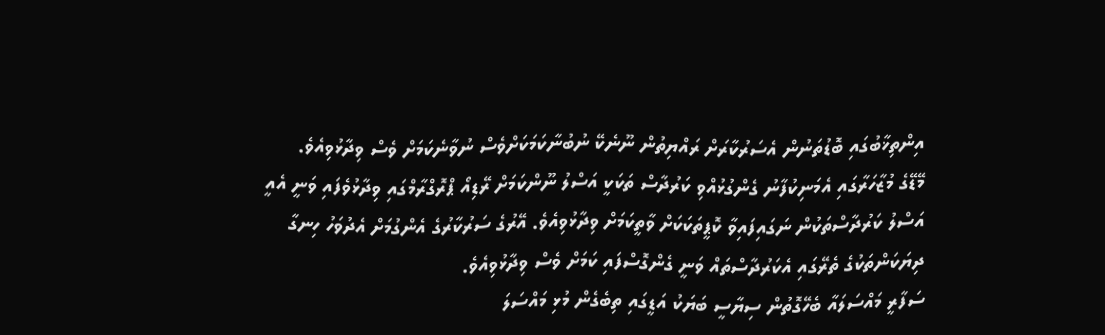އިންތިޚާބުގައި ބޮޑުތަނުން އެސަރުކާރަށް ރައްޔިތުން ނޫނެކޭ ނުބުނާކަމަކަށްވެސް ނުވާނެކަމަށް ވެސް ވިދާޅުވިއެވެ.
މޭޑޭގެ މުޒާހަރާގައި އެމަނިކުފާނު ގެންގުޅުއްވި ކަރުދާސް ތަކަކީ އަސްލު ނޫންކަމަށް ރޭޑިއޯ ޕްރޮގްރާމްގައި ވިދާޅުވެފައި ވަނީ އެއީ އަސްލު ކަރުދާސްތަކުން ނަގައިފައިވާ ކޮޕީތަކަކަށް ވާތީކަމަށް ވިދާޅުވިއެވެ. އޭރުގެ ސަރުކާރުގެ އެންގުމަށް އެދުވަހު ހިނގާ ދިޔަކަންތަކުގެ ތެރޭގައި އެކަރުދާސްތައް ވަނީ ގެންގޮސްފައި ކަމަށް ވެސް ވިދާޅުވިއެވެ.
ސަފާރީ މައްސަލައާ ބެހޭގޮތުން ސިޔާސީ ބަޔަކު އަޑީގައި ތިބެގެން މުޅި މައްސަލަ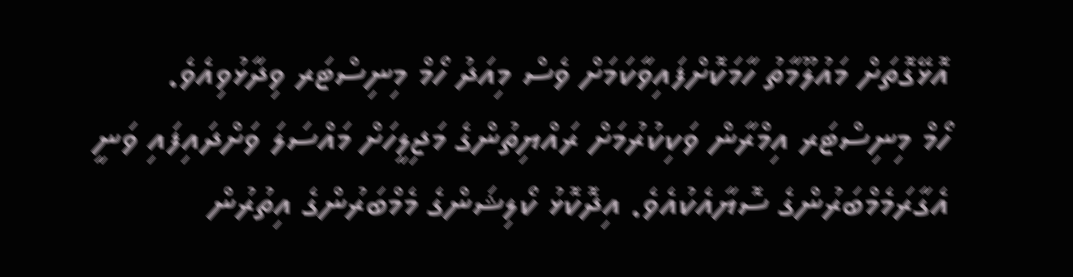އޮޅޭގޮތަށް މައުލޫމާތު ހާމަކޮށްފައިވާކަމަށް ވެސް މިއަދު ހޯމް މިނިސްޓަރ ވިދާޅުވިއެވެ.
ހޯމް މިނިސްޓަރ އިމްރާން ވަކިކުރުމަށް ރައްޔިތުންގެ މަޖިލީހަށް މައްސަލަ ވަށްދައިފައި ވަނީ އެގާރަމެމްބަރުންގެ ސޮޔާއެކުއެވެ. އިދޮކޮޅު ކޯލިޝަންގެ މެމްބަރުންގެ އިތުރުން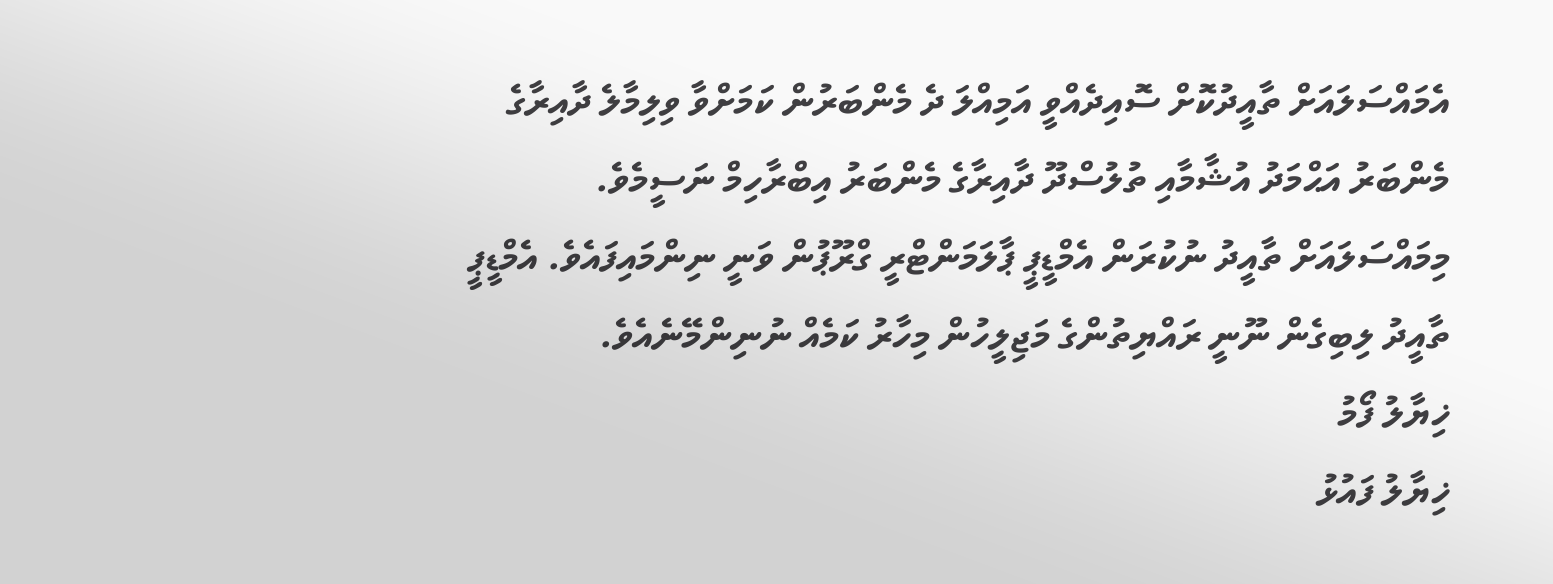އެމައްސަލައަށް ތާއީދުކޮށް ސޮއިދެއްވީ އަމިއްލަ ދެ މެންބަރުން ކަމަށްވާ ވިލިމާލެ ދާއިރާގެ މެންބަރު އަޙްމަދު އުޝާމާއި ތުލުސްދޫ ދާއިރާގެ މެންބަރު އިބްރާހިމް ނަސީމެވެ. މިމައްސަލައަށް ތާއީދު ނުކުރަން އެމްޑީޕީ ޕާލަމަންޓްރީ ގްރޫޕުން ވަނީ ނިންމައިފައެވެ. އެމްޑީޕީ ތާއީދު ލިބިގެން ނޫނީ ރައްޔިތުންގެ މަޖިލީހުން މިހާރު ކަމެއް ނުނިންމޭނެއެވެ.
ޚިޔާލު ފޯމު
ޚިޔާލު ފައުޅު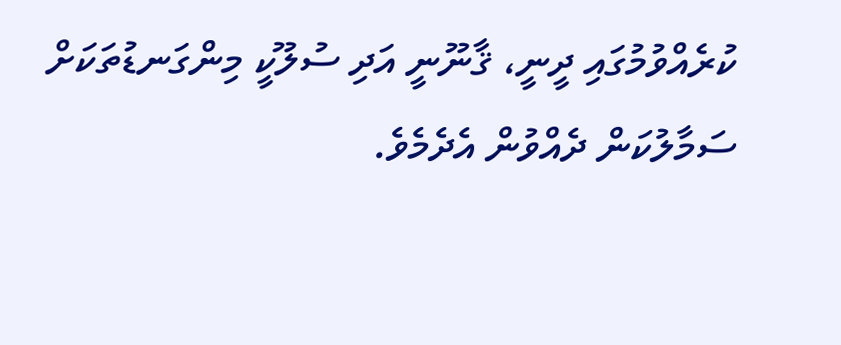ކުރެއްވުމުގައި ދީނީ، ޤާނޫނީ އަދި ސުލޫކީ މިންގަނޑުތަކަށް ސަމާލުކަން ދެއްވުން އެދެމެވެ.